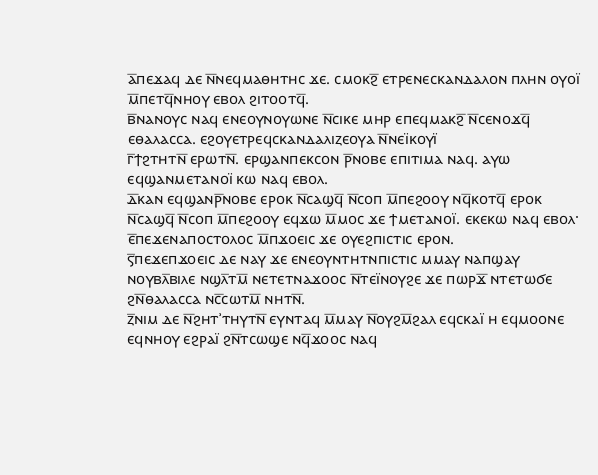ⲁ̅ⲡⲉϫⲁϥ ⲇⲉ ⲛ̅ⲛⲉϥⲙⲁⲑⲏⲧⲏⲥ ϫⲉ. ⲥⲙⲟⲕϩ̅ ⲉⲧⲣⲉⲛⲉⲥⲕⲁⲛⲇⲁⲗⲟⲛ ⲡⲗⲏⲛ ⲟⲩⲟⲓ̈ ⲙ̅ⲡⲉⲧϥ̅ⲛⲏⲟⲩ ⲉⲃⲟⲗ ϩⲓⲧⲟⲟⲧϥ̅.
ⲃ̅ⲛⲁⲛⲟⲩⲥ ⲛⲁϥ ⲉⲛⲉⲟⲩⲛⲟⲩⲱⲛⲉ ⲛ̅ⲥⲓⲕⲉ ⲙⲏⲣ ⲉⲡⲉϥⲙⲁⲕϩ̅ ⲛ̅ⲥⲉⲛⲟϫϥ̅ ⲉⲑⲁⲗⲁⲥⲥⲁ. ⲉϩⲟⲩⲉⲧⲣⲉϥⲥⲕⲁⲛⲇⲁⲗⲓⲍⲉⲟⲩⲁ ⲛ̅ⲛⲉⲓ̈ⲕⲟⲩⲓ̈
ⲅ̅ϯϩⲧⲏⲧⲛ̅ ⲉⲣⲱⲧⲛ̅. ⲉⲣϣⲁⲛⲡⲉⲕⲥⲟⲛ ⲣ̅ⲛⲟⲃⲉ ⲉⲡⲓⲧⲓⲙⲁ ⲛⲁϥ. ⲁⲩⲱ ⲉϥϣⲁⲛⲙⲉⲧⲁⲛⲟⲓ̈ ⲕⲱ ⲛⲁϥ ⲉⲃⲟⲗ.
ⲇ̅ⲕⲁⲛ ⲉϥϣⲁⲛⲣ̅ⲛⲟⲃⲉ ⲉⲣⲟⲕ ⲛ̅ⲥⲁϣϥ̅ ⲛ̅ⲥⲟⲡ ⲙ̅ⲡⲉϩⲟⲟⲩ ⲛϥ̅ⲕⲟⲧϥ̅ ⲉⲣⲟⲕ ⲛ̅ⲥⲁϣϥ̅ ⲛ̅ⲥⲟⲡ ⲙ̅ⲡⲉϩⲟⲟⲩ ⲉϥϫⲱ ⲙ̅ⲙⲟⲥ ϫⲉ ϯⲙⲉⲧⲁⲛⲟⲓ̈. ⲉⲕⲉⲕⲱ ⲛⲁϥ ⲉⲃⲟⲗ·
ⲉ̅ⲡⲉϫⲉⲛⲁⲡⲟⲥⲧⲟⲗⲟⲥ ⲙ̅ⲡϫⲟⲉⲓⲥ ϫⲉ ⲟⲩⲉϩⲡⲓⲥⲧⲓⲥ ⲉⲣⲟⲛ.
ⲋ̅ⲡⲉϫⲉⲡϫⲟⲉⲓⲥ ⲇⲉ ⲛⲁⲩ ϫⲉ ⲉⲛⲉⲟⲩⲛⲧⲏⲧⲛⲡⲓⲥⲧⲓⲥ ⲙⲙⲁⲩ ⲛⲁⲡϣⲁⲩ ⲛⲟⲩⲃⲗ̅ⲃⲓⲗⲉ ⲛϣⲗ̅ⲧⲙ̅ ⲛⲉⲧⲉⲧⲛⲁϫⲟⲟⲥ ⲛ̅ⲧⲉⲓ̈ⲛⲟⲩϩⲉ ϫⲉ ⲡⲱⲣϫ̅ ⲛⲧⲉⲧⲱϭⲉ ϩⲛ̅ⲑⲁⲗⲁⲥⲥⲁ ⲛⲥ̅ⲥⲱⲧⲙ̅ ⲛⲏⲧⲛ̅.
ⲍ̅ⲛⲓⲙ ⲇⲉ ⲛ̅ϩⲏⲧʾⲧⲏⲩⲧⲛ̅ ⲉⲩⲛⲧⲁϥ ⲙ̅ⲙⲁⲩ ⲛ̅ⲟⲩϩⲙ̅ϩⲁⲗ ⲉϥⲥⲕⲁⲓ̈ ⲏ ⲉϥⲙⲟⲟⲛⲉ ⲉϥⲛⲏⲟⲩ ⲉϩⲣⲁⲓ̈ ϩⲛ̅ⲧⲥⲱϣⲉ ⲛϥ̅ϫⲟⲟⲥ ⲛⲁϥ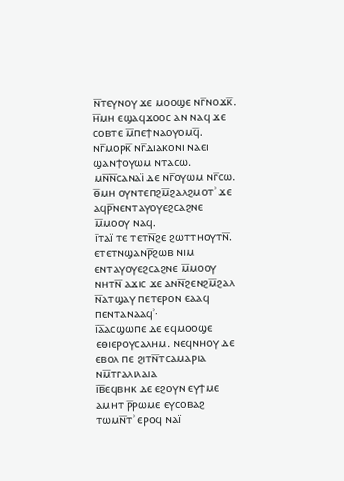ⲛ̅ⲧⲉⲩⲛⲟⲩ ϫⲉ ⲙⲟⲟϣⲉ ⲛⲅ̅ⲛⲟϫⲕ̅.
ⲏ̅ⲙⲏ ⲉϣⲁϥϫⲟⲟⲥ ⲁⲛ ⲛⲁϥ ϫⲉ ⲥⲟⲃⲧⲉ ⲙ̅ⲡⲉϯⲛⲁⲟⲩⲟⲙϥ̅. ⲛⲅ̅ⲙⲟⲣⲕ̅ ⲛⲅ̅ⲇⲓⲁⲕⲟⲛⲓ ⲛⲁⲉⲓ ϣⲁⲛϯⲟⲩⲱⲙ ⲛⲧⲁⲥⲱ. ⲙⲛ̅ⲛ̅ⲥⲁⲛⲁⲓ̈ ⲇⲉ ⲛⲅ̅ⲟⲩⲱⲙ ⲛⲅ̅ⲥⲱ.
ⲑ̅ⲙⲏ ⲟⲩⲛⲧⲉⲡϩⲙ̅ϩⲁⲗϩⲙⲟⲧʾ ϫⲉ ⲁϥⲣ̅ⲛⲉⲛⲧⲁⲩⲟⲩⲉϩⲥⲁϩⲛⲉ ⲙ̅ⲙⲟⲟⲩ ⲛⲁϥ.
ⲓ̅ⲧⲁⲓ̈ ⲧⲉ ⲧⲉⲧⲛ̅ϩⲉ ϩⲱⲧⲧⲏⲟⲩⲧⲛ̅. ⲉⲧⲉⲧⲛϣⲁⲛⲣ̅ϩⲱⲃ ⲛⲓⲙ ⲉⲛⲧⲁⲩⲟⲩⲉϩⲥⲁϩⲛⲉ ⲙ̅ⲙⲟⲟⲩ ⲛⲏⲧⲛ̅ ⲁϫⲓⲥ ϫⲉ ⲁⲛⲛ̅ϩⲉⲛϩⲙ̅ϩⲁⲗ ⲛ̅ⲁⲧϣⲁⲩ ⲡⲉⲧⲉⲣⲟⲛ ⲉⲁⲁϥ ⲡⲉⲛⲧⲁⲛⲁⲁϥʾ·
ⲓ̅ⲁ̅ⲁⲥϣⲱⲡⲉ ⲇⲉ ⲉϥⲙⲟⲟϣⲉ ⲉⲑⲓⲉⲣⲟⲩⲥⲁⲗⲏⲙ. ⲛⲉϥⲛⲏⲟⲩ ⲇⲉ ⲉⲃⲟⲗ ⲡⲉ ϩⲓⲧⲛ̅ⲧⲥⲁⲙⲁⲣⲓⲁ ⲛⲙ̅ⲧⲅⲁⲗⲓⲗⲁⲓⲁ
ⲓ̅ⲃ̅ⲉϥⲃⲏⲕ ⲇⲉ ⲉϩⲟⲩⲛ ⲉⲩϯⲙⲉ ⲁⲙⲏⲧ ⲣ̅ⲣⲱⲙⲉ ⲉⲩⲥⲟⲃⲁϩ ⲧⲱⲙⲛ̅ⲧʾ ⲉⲣⲟϥ ⲛⲁⲓ̈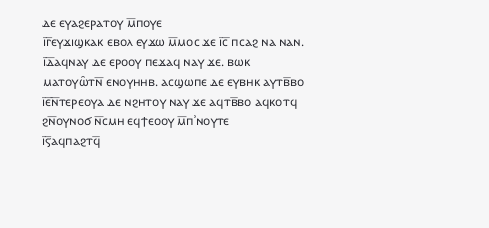ⲇⲉ ⲉⲩⲁϩⲉⲣⲁⲧⲟⲩ ⲙ̅ⲡⲟⲩⲉ
ⲓ̅ⲅ̅ⲉⲩϫⲓϣⲕⲁⲕ ⲉⲃⲟⲗ ⲉⲩϫⲱ ⲙ̅ⲙⲟⲥ ϫⲉ ⲓ̅ⲥ̅ ⲡⲥⲁϩ ⲛⲁ ⲛⲁⲛ.
ⲓ̅ⲇ̅ⲁϥⲛⲁⲩ ⲇⲉ ⲉⲣⲟⲟⲩ ⲡⲉϫⲁϥ ⲛⲁⲩ ϫⲉ. ⲃⲱⲕ ⲙⲁⲧⲟⲩⲱ̑ⲧⲛ̅ ⲉⲛⲟⲩⲏⲏⲃ. ⲁⲥϣⲱⲡⲉ ⲇⲉ ⲉⲩⲃⲏⲕ ⲁⲩⲧⲃ̅ⲃⲟ
ⲓ̅ⲉ̅ⲛ̅ⲧⲉⲣⲉⲟⲩⲁ ⲇⲉ ⲛϩⲏⲧⲟⲩ ⲛⲁⲩ ϫⲉ ⲁϥⲧⲃ̅ⲃⲟ ⲁϥⲕⲟⲧϥ ϩⲛ̅ⲟⲩⲛⲟϭ ⲛ̅ⲥⲙⲏ ⲉϥϯⲉⲟⲟⲩ ⲙ̅ⲡʾⲛⲟⲩⲧⲉ
ⲓ̅ⲋ̅ⲁϥⲡⲁϩⲧϥ̅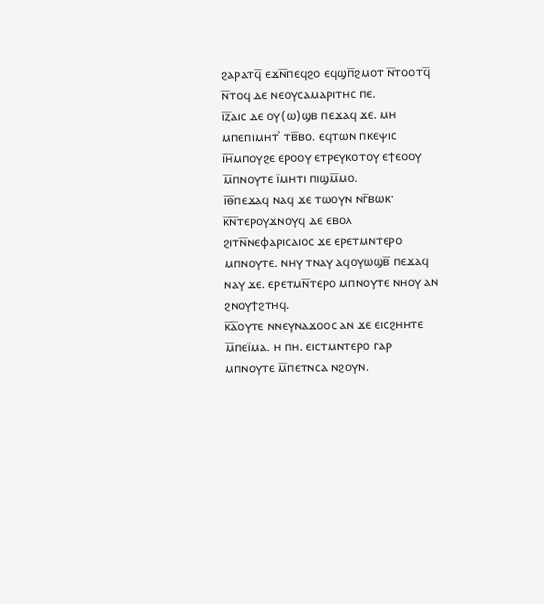ϩⲁⲣⲁⲧϥ̅ ⲉϫⲛ̅ⲡⲉϥϩⲟ ⲉϥϣⲡ̅ϩⲙⲟⲧ ⲛ̅ⲧⲟⲟⲧϥ̅ ⲛ̅ⲧⲟϥ ⲇⲉ ⲛⲉⲟⲩⲥⲁⲙⲁⲣⲓⲧⲏⲥ ⲡⲉ.
ⲓ̅ⲍ̅ⲁⲓⲥ ⲇⲉ ⲟⲩ(ⲱ)ϣⲃ ⲡⲉϫⲁϥ ϫⲉ. ⲙⲏ ⲙⲡⲉⲡⲓⲙⲏⲧʾ ⲧⲃ̅ⲃⲟ. ⲉϥⲧⲱⲛ ⲡⲕⲉⲯⲓⲥ
ⲓ̅ⲏ̅ⲙⲡⲟⲩϩⲉ ⲉⲣⲟⲟⲩ ⲉⲧⲣⲉⲩⲕⲟⲧⲟⲩ ⲉϯⲉⲟⲟⲩ ⲙ̅ⲡⲛⲟⲩⲧⲉ ⲓ̈ⲙⲏⲧⲓ ⲡⲓϣⲙ̅ⲙⲟ.
ⲓ̅ⲑ̅ⲡⲉϫⲁϥ ⲛⲁϥ ϫⲉ ⲧⲱⲟⲩⲛ ⲛⲅ̅ⲃⲱⲕ·
ⲕ̅ⲛ̅ⲧⲉⲣⲟⲩϫⲛⲟⲩϥ ⲇⲉ ⲉⲃⲟⲗ ϩⲓⲧⲛ̅ⲛⲉⲫⲁⲣⲓⲥⲁⲓⲟⲥ ϫⲉ ⲉⲣⲉⲧⲙⲛⲧⲉⲣⲟ ⲙⲡⲛⲟⲩⲧⲉ. ⲛⲏⲩ ⲧⲛⲁⲩ ⲁϥⲟⲩⲱϣⲃ̅ ⲡⲉϫⲁϥ ⲛⲁⲩ ϫⲉ. ⲉⲣⲉⲧⲙⲛ̅ⲧⲉⲣⲟ ⲙⲡⲛⲟⲩⲧⲉ ⲛⲏⲟⲩ ⲁⲛ ϩⲛⲟⲩϯϩⲧⲏϥ.
ⲕ̅ⲁ̅ⲟⲩⲧⲉ ⲛⲛⲉⲩⲛⲁϫⲟⲟⲥ ⲁⲛ ϫⲉ ⲉⲓⲥϩⲏⲏⲧⲉ ⲙ̅ⲡⲉⲓ̈ⲙⲁ. ⲏ ⲡⲏ. ⲉⲓⲥⲧⲙⲛⲧⲉⲣⲟ ⲅⲁⲣ ⲙⲡⲛⲟⲩⲧⲉ ⲙ̅ⲡⲉⲧⲛⲥⲁ ⲛϩⲟⲩⲛ.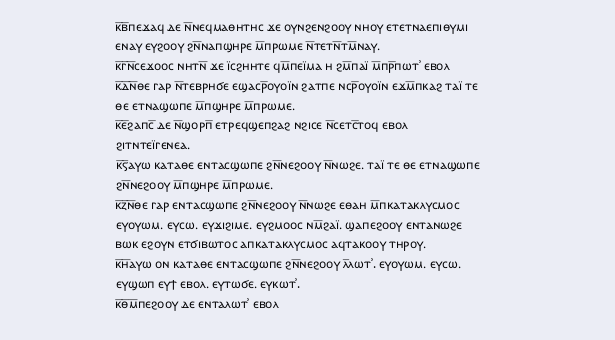ⲕ̅ⲃ̅ⲡⲉϫⲁϥ ⲇⲉ ⲛ̅ⲛⲉϥⲙⲁⲑⲏⲧⲏⲥ ϫⲉ ⲟⲩⲛϩⲉⲛϩⲟⲟⲩ ⲛⲏⲟⲩ ⲉⲧⲉⲧⲛⲁⲉⲡⲓⲑⲩⲙⲓ ⲉⲛⲁⲩ ⲉⲩϩⲟⲟⲩ ϩⲛ̅ⲛⲁⲡϣⲏⲣⲉ ⲙ̅ⲡⲣⲱⲙⲉ ⲛ̅ⲧⲉⲧⲛ̅ⲧⲙ̅ⲛⲁⲩ.
ⲕ̅ⲅ̅ⲛ̅ⲥⲉϫⲟⲟⲥ ⲛⲏⲧⲛ̅ ϫⲉ ⲓ̈ⲥϩⲏⲏⲧⲉ ϥⲙ̅ⲡⲉⲓ̈ⲙⲁ ⲏ ϩⲙ̅ⲡⲁⲓ̈ ⲙ̅ⲡⲣ̅ⲡⲱⲧʾ ⲉⲃⲟⲗ
ⲕ̅ⲇ̅ⲛ̅ⲑⲉ ⲅⲁⲣ ⲛ̅ⲧⲉⲃⲣⲏϭⲉ ⲉϣⲁⲥⲣ̅ⲟⲩⲟⲓ̈ⲛ ϩⲁⲧⲡⲉ ⲛⲥⲣ̅ⲟⲩⲟⲓ̈ⲛ ⲉϫⲙ̅ⲡⲕⲁϩ ⲧⲁⲓ̈ ⲧⲉ ⲑⲉ ⲉⲧⲛⲁϣⲱⲡⲉ ⲙ̅ⲡϣⲏⲣⲉ ⲙ̅ⲡⲣⲱⲙⲉ.
ⲕ̅ⲉ̅ϩⲁⲡⲥ̅ ⲇⲉ ⲛ̅ϣⲟⲣⲡ̅ ⲉⲧⲣⲉϥϣⲉⲡϩⲁϩ ⲛϩⲓⲥⲉ ⲛ̅ⲥⲉⲧⲥ̅ⲧⲟϥ ⲉⲃⲟⲗ ϩⲓⲧⲛⲧⲉⲓ̈ⲅⲉⲛⲉⲁ.
ⲕ̅ⲋ̅ⲁⲩⲱ ⲕⲁⲧⲁⲑⲉ ⲉⲛⲧⲁⲥϣⲱⲡⲉ ϩⲛ̅ⲛⲉϩⲟⲟⲩ ⲛ̅ⲛⲱϩⲉ. ⲧⲁⲓ̈ ⲧⲉ ⲑⲉ ⲉⲧⲛⲁϣⲱⲡⲉ ϩⲛ̅ⲛⲉϩⲟⲟⲩ ⲙ̅ⲡϣⲏⲣⲉ ⲙ̅ⲡⲣⲱⲙⲉ.
ⲕ̅ⲍ̅ⲛ̅ⲑⲉ ⲅⲁⲣ ⲉⲛⲧⲁⲥϣⲱⲡⲉ ϩⲛ̅ⲛⲉϩⲟⲟⲩ ⲛ̅ⲛⲱϩⲉ ⲉⲑⲁⲏ ⲙ̅ⲡⲕⲁⲧⲁⲕⲗⲩⲥⲙⲟⲥ ⲉⲩⲟⲩⲱⲙ. ⲉⲩⲥⲱ. ⲉⲩϫⲓϩⲓⲙⲉ. ⲉⲩϩⲙⲟⲟⲥ ⲛⲙ̅ϩⲁⲓ̈. ϣⲁⲡⲉϩⲟⲟⲩ ⲉⲛⲧⲁⲛⲱϩⲉ ⲃⲱⲕ ⲉϩⲟⲩⲛ ⲉⲧϭⲓⲃⲱⲧⲟⲥ ⲁⲡⲕⲁⲧⲁⲕⲗⲩⲥⲙⲟⲥ ⲁϥⲧⲁⲕⲟⲟⲩ ⲧⲏⲣⲟⲩ.
ⲕ̅ⲏ̅ⲁⲩⲱ ⲟⲛ ⲕⲁⲧⲁⲑⲉ ⲉⲛⲧⲁⲥϣⲱⲡⲉ ϩⲛ̅ⲛⲉϩⲟⲟⲩ ⲗ̅ⲗⲱⲧʾ. ⲉⲩⲟⲩⲱⲙ. ⲉⲩⲥⲱ. ⲉⲩϣⲱⲡ ⲉⲩϯ ⲉⲃⲟⲗ. ⲉⲩⲧⲱϭⲉ. ⲉⲩⲕⲱⲧʾ.
ⲕ̅ⲑ̅ⲙ̅ⲡⲉϩⲟⲟⲩ ⲇⲉ ⲉⲛⲧⲁⲗⲱⲧʾ ⲉⲃⲟⲗ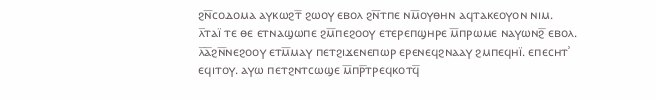ϩⲛ̅ⲥⲟⲇⲟⲙⲁ ⲁⲩⲕⲱϩⲧ̅ ϩⲱⲟⲩ ⲉⲃⲟⲗ ϩⲛ̅ⲧⲡⲉ ⲛⲙ̅ⲟⲩⲑⲏⲛ ⲁϥⲧⲁⲕⲉⲟⲩⲟⲛ ⲛⲓⲙ.
ⲗ̅ⲧⲁⲓ̈ ⲧⲉ ⲑⲉ ⲉⲧⲛⲁϣⲱⲡⲉ ϩⲙ̅ⲡⲉϩⲟⲟⲩ ⲉⲧⲉⲣⲉⲡϣⲏⲣⲉ ⲙ̅ⲡⲣⲱⲙⲉ ⲛⲁⲩⲱⲛϩ̅ ⲉⲃⲟⲗ.
ⲗ̅ⲁ̅ϩⲛ̅ⲛⲉϩⲟⲟⲩ ⲉⲧⲙ̅ⲙⲁⲩ ⲡⲉⲧϩⲓϫⲉⲛⲉⲡⲱⲣ ⲉⲣⲉⲛⲉϥϩⲛⲁⲁⲩ ϩⲙⲡⲉϥⲏⲓ̈. ⲉⲡⲉⲥⲏⲧʾ ⲉϥⲓⲧⲟⲩ. ⲁⲩⲱ ⲡⲉⲧϩⲛⲧⲥⲱϣⲉ ⲙ̅ⲡⲣ̅ⲧⲣⲉϥⲕⲟⲧϥ̅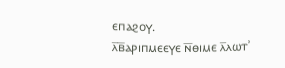ⲉⲡⲁϩⲟⲩ.
ⲗ̅ⲃ̅ⲁⲣⲓⲡⲙⲉⲉⲩⲉ ⲛ̅ⲑⲓⲙⲉ ⲗ̅ⲗⲱⲧʾ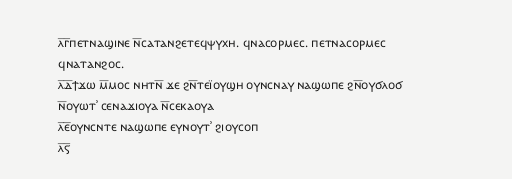ⲗ̅ⲅ̅ⲡⲉⲧⲛⲁϣⲓⲛⲉ ⲛ̅ⲥⲁⲧⲁⲛϩⲉⲧⲉϥⲯⲩⲭⲏ. ϥⲛⲁⲥⲟⲣⲙⲉⲥ. ⲡⲉⲧⲛⲁⲥⲟⲣⲙⲉⲥ ϥⲛⲁⲧⲁⲛϩⲟⲥ.
ⲗ̅ⲇ̅ϯϫⲱ ⲙ̅ⲙⲟⲥ ⲛⲏⲧⲛ̅ ϫⲉ ϩⲛ̅ⲧⲉⲓ̈ⲟⲩϣⲏ ⲟⲩⲛⲥⲛⲁⲩ ⲛⲁϣⲱⲡⲉ ϩⲛ̅ⲟⲩϭⲗⲟϭ ⲛ̅ⲟⲩⲱⲧʾ ⲥⲉⲛⲁϫⲓⲟⲩⲁ ⲛ̅ⲥⲉⲕⲁⲟⲩⲁ
ⲗ̅ⲉ̅ⲟⲩⲛⲥⲛⲧⲉ ⲛⲁϣⲱⲡⲉ ⲉⲩⲛⲟⲩⲧʾ ϩⲓⲟⲩⲥⲟⲡ
ⲗ̅ⲋ̅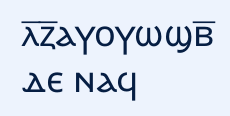ⲗ̅ⲍ̅ⲁⲩⲟⲩⲱϣⲃ̅ ⲇⲉ ⲛⲁϥ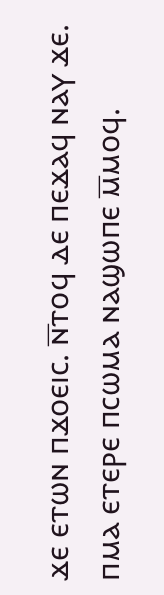ϫⲉ ⲉⲧⲱⲛ ⲡϫⲟⲉⲓⲥ. ⲛ̅ⲧⲟϥ ⲇⲉ ⲡⲉϫⲁϥ ⲛⲁⲩ ϫⲉ. ⲡⲙⲁ ⲉⲧⲉⲣⲉ ⲡⲥⲱⲙⲁ ⲛⲁϣⲱⲡⲉ ⲙ̅ⲙⲟϥ.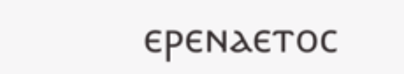ⲉⲣⲉⲛⲁⲉⲧⲟⲥ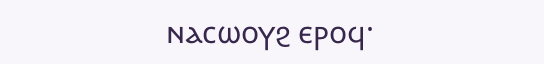ⲛⲁⲥⲱⲟⲩϩ ⲉⲣⲟϥ·